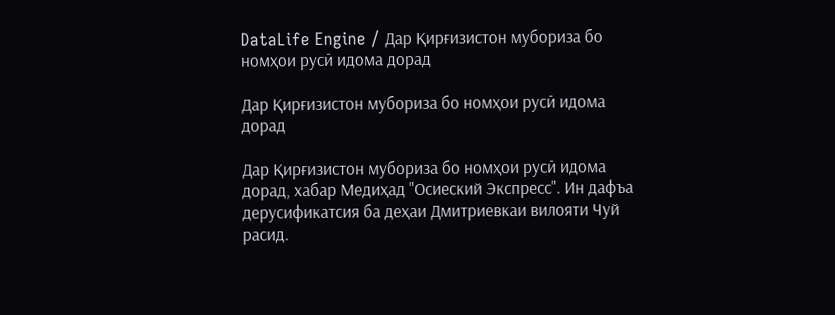DataLife Engine / Дар Қирғизистон мубориза бо номҳои русӣ идома дорад

Дар Қирғизистон мубориза бо номҳои русӣ идома дорад

Дар Қирғизистон мубориза бо номҳои русӣ идома дорад, хабар Медиҳад "Осиеский Экспресс". Ин дафъа дерусификатсия ба деҳаи Дмитриевкаи вилояти Чуй расид.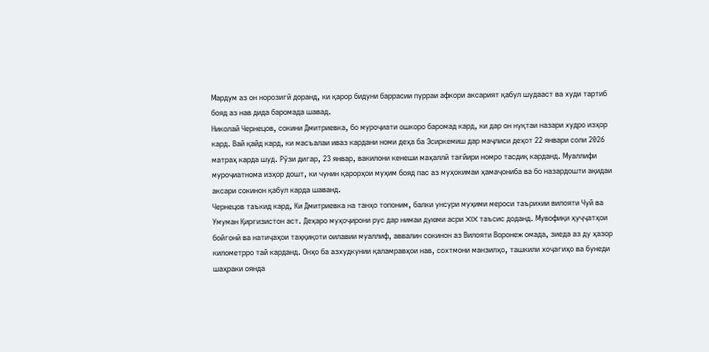Мардум аз он норозигӣ доранд, ки қарор бидуни баррасии пурраи афкори аксарият қабул шудааст ва худи тартиб бояд аз нав дида баромада шавад.
Николай Чернецов, сокини Дмитриевка, бо муроҷиати ошкоро баромад кард, ки дар он нуқтаи назари худро изҳор кард. Вай қайд кард, ки масъалаи иваз кардани номи деҳа ба Эсиркемиш дар маҷлиси деҳот 22 январи соли 2026 матраҳ карда шуд. Рӯзи дигар, 23 январ, вакилони кенеши маҳаллӣ тағйири номро тасдиқ карданд. Муаллифи муроҷиатнома изҳор дошт, ки чунин қарорҳои муҳим бояд пас аз муҳокимаи ҳамаҷониба ва бо назардошти ақидаи аксари сокинон қабул карда шаванд.
Чернецов таъкид кард, Ки Дмитриевка на танҳо топоним, балки унсури муҳими мероси таърихии вилояти Чуй ва Умуман Қирғизистон аст. Деҳаро муҳоҷирони рус дар нимаи дуюми асри XIX таъсис доданд. Мувофиқи ҳуҷҷатҳои бойгонӣ ва натиҷаҳои таҳқиқоти оилавии муаллиф, аввалин сокинон аз Вилояти Воронеж омада, зиеда аз ду ҳазор километрро тай карданд. Онҳо ба азхудкунии қаламравҳои нав, сохтмони манзилҳо, ташкили хоҷагиҳо ва бунеди шаҳраки оянда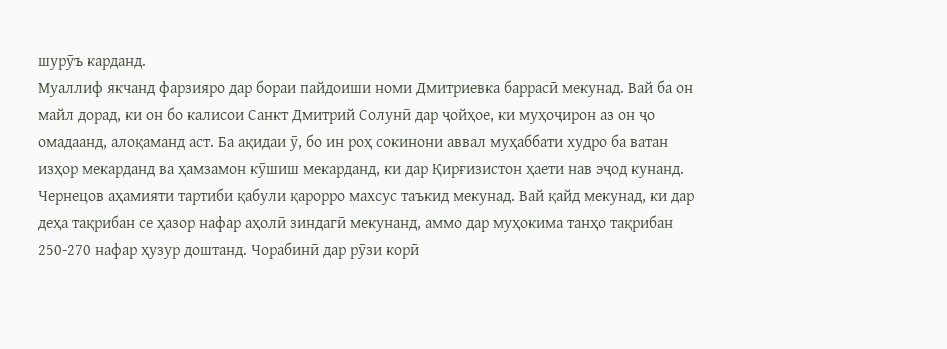шурӯъ карданд.
Муаллиф якчанд фарзияро дар бораи пайдоиши номи Дмитриевка баррасӣ мекунад. Вай ба он майл дорад, ки он бо калисои Санкт Дмитрий Солунӣ дар ҷойҳое, ки муҳоҷирон аз он ҷо омадаанд, алоқаманд аст. Ба ақидаи ӯ, бо ин роҳ сокинони аввал муҳаббати худро ба ватан изҳор мекарданд ва ҳамзамон кӯшиш мекарданд, ки дар Қирғизистон ҳаети нав эҷод кунанд.
Чернецов аҳамияти тартиби қабули қарорро махсус таъкид мекунад. Вай қайд мекунад, ки дар деҳа тақрибан се ҳазор нафар аҳолӣ зиндагӣ мекунанд, аммо дар муҳокима танҳо тақрибан 250-270 нафар ҳузур доштанд. Чорабинӣ дар рӯзи корӣ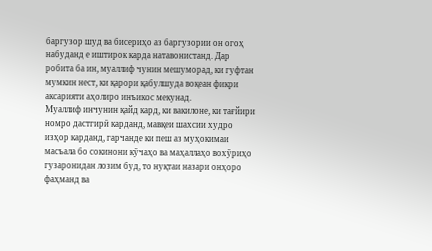баргузор шуд ва бисериҳо аз баргузории он огоҳ набуданд е иштирок карда натавонистанд. Дар робита ба ин, муаллиф чунин мешуморад, ки гуфтан мумкин нест, ки қарори қабулшуда воқеан фикри аксарияти аҳолиро инъикос мекунад.
Муаллиф инчунин қайд кард, ки вакилоне, ки тағйири номро дастгирӣ карданд, мавқеи шахсии худро изҳор карданд, гарчанде ки пеш аз муҳокимаи масъала бо сокинони кӯчаҳо ва маҳаллаҳо вохӯриҳо гузаронидан лозим буд, то нуқтаи назари онҳоро фаҳманд ва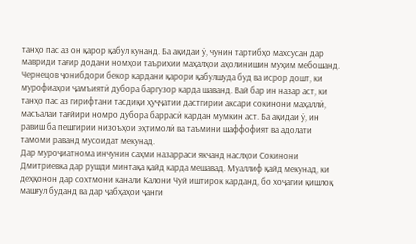танҳо пас аз он қарор қабул кунанд. Ба ақидаи ӯ, чунин тартибҳо махсусан дар мавриди тағир додани номҳои таърихии маҳалҳои аҳолинишин муҳим мебошанд.
Чернецов ҷонибдори бекор кардани қарори қабулшуда буд ва исрор дошт, ки мурофиаҳои ҷамъиятӣ дубора баргузор карда шаванд. Вай бар ин назар аст, ки танҳо пас аз гирифтани тасдиқи ҳуҷҷатии дастгирии аксари сокинони маҳаллӣ, масъалаи тағйири номро дубора баррасӣ кардан мумкин аст. Ба ақидаи ӯ, ин равиш ба пешгирии низоъҳои эҳтимолӣ ва таъмини шаффофият ва адолати тамоми раванд мусоидат мекунад.
Дар муроҷиатнома инчунин саҳми назарраси якчанд наслҳои Сокинони Дмитриевка дар рушди минтақа қайд карда мешавад. Муаллиф қайд мекунад, ки деҳқонон дар сохтмони канали Калони Чуй иштирок карданд, бо хоҷагии қишлоқ машғул буданд ва дар ҷабҳаҳои ҷанги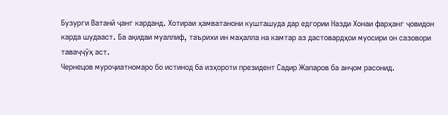Бузурги Ватанӣ ҷанг карданд. Хотираи ҳамватанони кушташуда дар едгории Назди Хонаи фарҳанг ҷовидон карда шудааст. Ба ақидаи муаллиф, таърихи ин маҳалла на камтар аз дастовардҳои муосири он сазовори таваҷҷӯҳ аст.
Чернецов муроҷиатномаро бо истинод ба изҳороти президент Садир Жапаров ба анҷом расонид.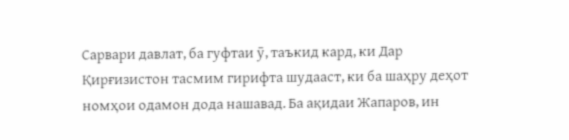Сарвари давлат, ба гуфтаи ӯ, таъкид кард, ки Дар Қирғизистон тасмим гирифта шудааст, ки ба шаҳру деҳот номҳои одамон дода нашавад. Ба ақидаи Жапаров, ин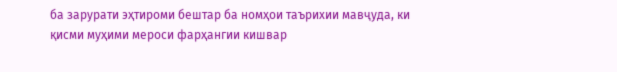ба зарурати эҳтироми бештар ба номҳои таърихии мавҷуда, ки қисми муҳими мероси фарҳангии кишвар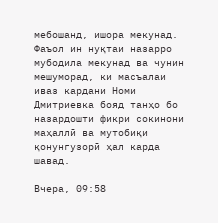мебошанд, ишора мекунад.
Фаъол ин нуқтаи назарро мубодила мекунад ва чунин мешуморад, ки масъалаи иваз кардани Номи Дмитриевка бояд танҳо бо назардошти фикри сокинони маҳаллӣ ва мутобиқи қонунгузорӣ ҳал карда шавад.

Вчера, 09:58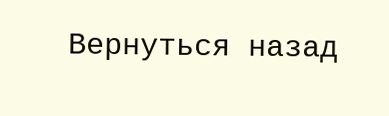Вернуться назад